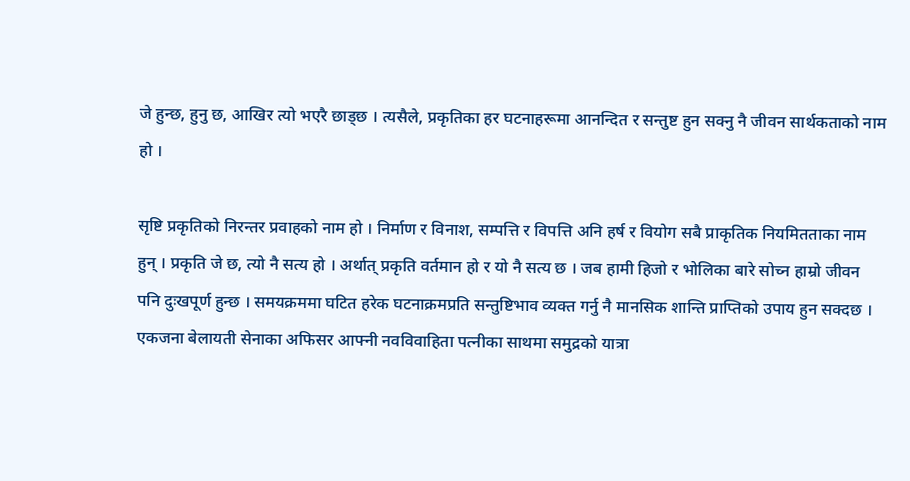जे हुन्छ, हुनु छ, आखिर त्यो भएरै छाड्छ । त्यसैले, प्रकृतिका हर घटनाहरूमा आनन्दित र सन्तुष्ट हुन सक्नु नै जीवन सार्थकताको नाम हो ।

सृष्टि प्रकृतिको निरन्तर प्रवाहको नाम हो । निर्माण र विनाश, सम्पत्ति र विपत्ति अनि हर्ष र वियोग सबै प्राकृतिक नियमितताका नाम हुन् । प्रकृति जे छ, त्यो नै सत्य हो । अर्थात् प्रकृति वर्तमान हो र यो नै सत्य छ । जब हामी हिजो र भोलिका बारे सोच्न हाम्रो जीवन पनि दुःखपूर्ण हुन्छ । समयक्रममा घटित हरेक घटनाक्रमप्रति सन्तुष्टिभाव व्यक्त गर्नु नै मानसिक शान्ति प्राप्तिको उपाय हुन सक्दछ ।
एकजना बेलायती सेनाका अफिसर आफ्नी नवविवाहिता पत्नीका साथमा समुद्रको यात्रा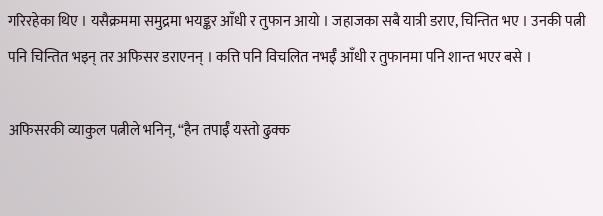गरिरहेका थिए । यसैक्रममा समुद्रमा भयङ्कर आँधी र तुफान आयो । जहाजका सबै यात्री डराए, चिन्तित भए । उनकी पत्नी पनि चिन्तित भइन् तर अफिसर डराएनन् । कत्ति पनि विचलित नभईँ आँधी र तुफानमा पनि शान्त भएर बसे ।

अफिसरकी व्याकुल पत्नीले भनिन्, “हैन तपाईँ यस्तो ढुक्क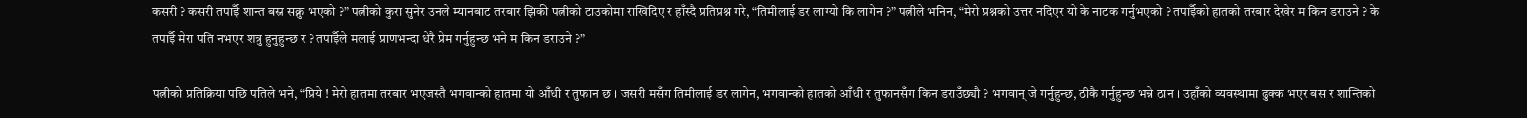कसरी ? कसरी तपाईँ शान्त बस्न सक्नु भएको ?” पत्नीको कुरा सुनेर उनले म्यानबाट तरबार झिकी पत्नीको टाउकोमा राखिदिए र हाँस्दै प्रतिप्रश्न गरे, “तिमीलाई डर लाग्यो कि लागेन ?” पत्नीले भनिन, “मेरो प्रश्नको उत्तर नदिएर यो के नाटक गर्नुभएको ? तपाईँको हातको तरबार देखेर म किन डराउने ? के तपाईँ मेरा पति नभएर शत्रु हुनुहुन्छ र ? तपाईँले मलाई प्राणभन्दा धेरै प्रेम गर्नुहुन्छ भने म किन डराउने ?”

पत्नीको प्रतिक्रिया पछि पतिले भने, “प्रिये ! मेरो हातमा तरबार भएजस्तै भगवान्को हातमा यो आँधी र तुफान छ । जसरी मसँग तिमीलाई डर लागेन, भगवान्को हातको आँधी र तुफानसँग किन डराउँछ्यौ ? भगवान् जे गर्नुहुन्छ, ठीकै गर्नुहुन्छ भन्ने ठान । उहाँको व्यवस्थामा ढुक्क भएर बस र शान्तिको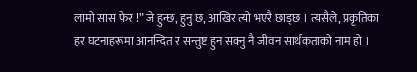लामो सास फेर !” जे हुन्छ, हुनु छ, आखिर त्यो भएरै छाड्छ । त्यसैले, प्रकृतिका हर घटनाहरूमा आनन्दित र सन्तुष्ट हुन सक्नु नै जीवन सार्थकताको नाम हो ।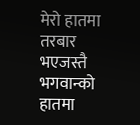मेरो हातमा तरबार भएजस्तै भगवान्को हातमा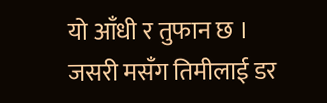यो आँधी र तुफान छ । जसरी मसँग तिमीलाई डर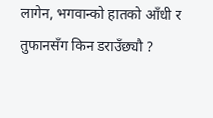लागेन, भगवान्को हातको आँधी र तुफानसँग किन डराउँछ्यौ ?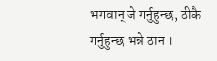भगवान् जे गर्नुहुन्छ, ठीकै गर्नुहुन्छ भन्ने ठान ।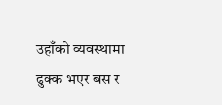उहाँको व्यवस्थामा ढुक्क भएर बस र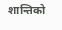शान्तिको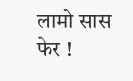लामो सास फेर !